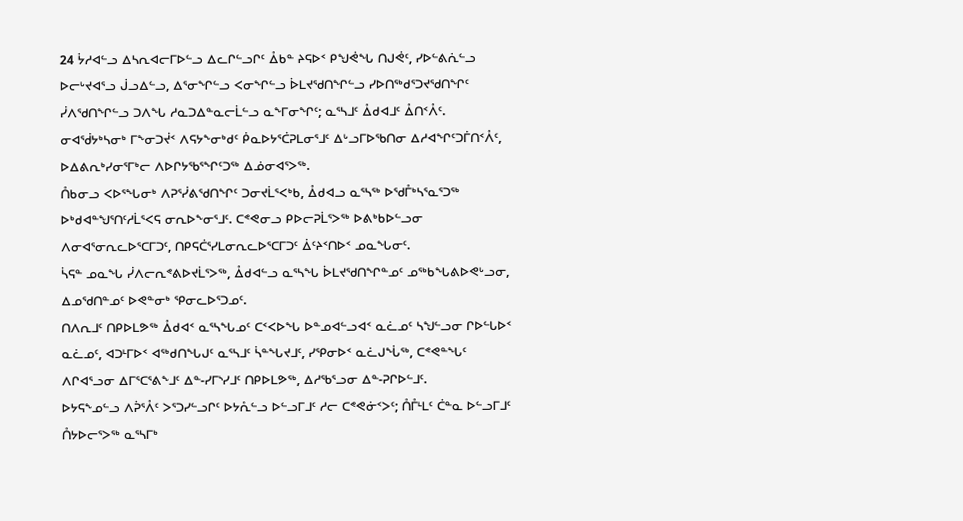24 ᔮᓱᐊᓪᓗ ᐃᓴᕆᐊᓕᒥᐅᓪᓗ ᐃᓚᒋᓪᓗᒋᑦ ᐂᑲᓐ ᔨᕋᐅᑉ ᑭᖑᕚᖓ ᑎᒍᕚᑦ, ᓯᐅᓪᕕᕇᓪᓗ ᐅᓕᒡᔪᐊᕐᓗ ᒎᓗᐃᓪᓗ, ᐃᕐᓂᖏᓪᓗ ᐸᓂᖏᓪᓗ ᐆᒪᔪᖁᑎᖏᓪᓗ ᓯᐅᑎᖅᑯᕐᑐᔪᖁᑎᖏᑦ ᓰᐱᖁᑎᖏᓪᓗ ᑐᐱᖓ ᓱᓇᑐᐃᓐᓇᓕᒫᓪᓗ ᓇᖕᒥᓂᖏᑦ; ᓇᕐᓴᒧᑦ ᐂᑯᐊᒧᑦ ᐂᑎᑉᐰᑦ.
ᓂᐊᖂᔭᒃᓴᓂᒃ ᒥᖕᓂᑐᔫᑉ ᐱᕋᔭᖕᓂᒃᑯᑦ ᑮᓇᐅᔭᕐᑖᕈᒪᓂᕐᒧᑦ ᐃᒡᓗᒥᐅᖃᑎᓂ ᐃᓱᐊᖏᑦᑐᒦᑎᑉᐰᑦ, ᐅᐃᕕᕆᒃᓯᓂᕐᒥᒃᓕ ᐱᐅᒋᔭᖃᕐᖏᑦᑐᖅ ᐃᓅᓂᐊᕐᐳᖅ.
ᑍᑲᓂᓗ ᐸᐅᕐᖓᓂᒃ ᐱᕈᕐᓰᕕᖁᑎᖏᑦ ᑐᓂᔪᒫᕐᐸᒃᑲ, ᐂᑯᐊᓗ ᓇᕐᓴᖅ ᐅᖁᒤᒃᓴᕐᓇᕐᑐᖅ ᐅᒃᑯᐊᓐᖑᕐᑎᑦᓱᒫᕐᐸᕋ ᓂᕆᐅᖕᓂᕐᒧᑦ. ᑕᕝᕙᓂᓗ ᑭᐅᓕᕈᒫᕐᐳᖅ ᐅᕕᒃᑲᐅᓪᓗᓂ ᐱᓂᐊᕐᓂᕆᓚᐅᕐᑕᒥᑐᑦ, ᑎᑭᕋᑖᕐᓯᒪᓂᕆᓚᐅᕐᑕᒥᑐᑦ ᐄᑦᔨᑉᑎᐅᑉ ᓄᓇᖓᓂᑦ.
ᓵᕋᓐ ᓄᓇᖓ ᓰᐱᓕᕆᕝᕕᐅᔪᒫᕐᐳᖅ, ᐂᑯᐊᓪᓗ ᓇᕐᓴᖓ ᐆᒪᔪᖁᑎᖏᓐᓄᑦ ᓄᖅᑲᖓᕕᐅᕙᒡᓗᓂ, ᐃᓄᖁᑎᓐᓄᑦ ᐅᕙᓐᓂᒃ ᕿᓂᓚᐅᕐᑐᓄᑦ.
ᑎᐱᕆᒧᑦ ᑎᑭᐅᒪᕗᖅ ᐂᑯᐊᑉ ᓇᕐᓴᖓᓄᑦ ᑕᑉᐸᐅᖓ ᐅᓐᓄᐊᓪᓗᐊᑉ ᓇᓛᓄᑦ ᓴᖑᓪᓗᓂ ᒋᐅᓪᒐᐅᑉ ᓇᓛᓄᑦ, ᐊᑐᒻᒥᐅᑉ ᐊᖅᑯᑎᖓᒍᑦ ᓇᕐᓴᒧᑦ ᓵᓐᖓᔪᒧᑦ, ᓯᕿᓂᐅᑉ ᓇᓛᒍᖔᖅ, ᑕᕝᕙᓐᖓᑦ ᐱᒋᐊᕐᓗᓂ ᐃᒥᕐᑕᕐᕕᖕᒧᑦ ᐃᓐ-ᓯᒥᔅᓯᒧᑦ ᑎᑭᐅᒪᕗᖅ, ᐃᓱᖃᕐᓗᓂ ᐃᓐ-ᕈᒋᐅᓪᒧᑦ.
ᐅᔭᕋᖕᓄᓪᓗ ᐱᕉᕐᐰᑦ ᐳᕐᑐᓯᓪᓗᒋᑦ ᐅᔭᕅᓪᓗ ᐅᓪᓗᒥᒧᑦ ᓱᓕ ᑕᕝᕙᓃᑉᐳᑦ; ᑍᒤᒻᒪᑦ ᑖᓐᓇ ᐅᓪᓗᒥᒧᑦ ᑍᔭᐅᓕᕐᐳᖅ ᓇᕐᓴᒥᒃ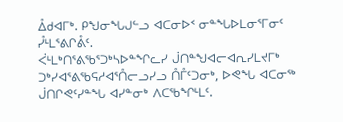ᐂᑯᐊᒥᒃ. ᑭᖑᓂᖓᒍᓪᓗ ᐊᑕᓂᐅᑉ ᓂᓐᖓᐅᒪᓂᕐᒥᓂᑦ ᓮᒻᒪᕐᕕᒋᕔᑦ.
ᐹᒻᒪᒃᑎᕐᕕᖃᕐᑐᒃᓴᐅᓐᖏᓚᓯ ᒎᑎᓐᖑᐊᓕᐊᕆᓯᒪᔪᒥᒃ ᑐᒃᓯᐊᕐᕕᖃᕋᓱᐊᕐᑍᓕᓗᓯᓗ ᑍᒤᑦᑐᓂᒃ, ᐅᕙᖓ ᐊᑕᓂᖅ ᒎᑎᒋᕙᑦᓯᓐᖓ ᐊᓯᓐᓂᒃ ᐱᑕᖃᖏᒻᒪᑦ.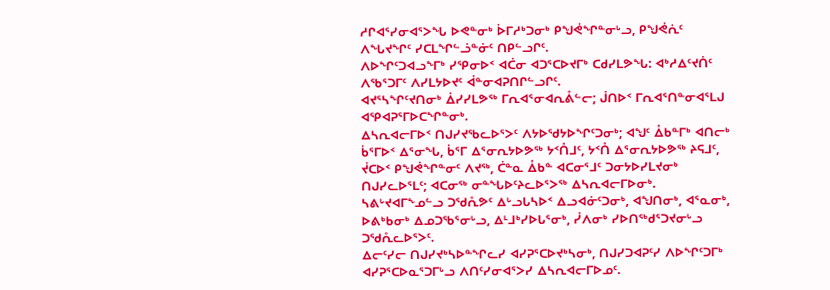ᓱᒋᐊᕐᓯᓂᐊᕐᐳᖓ ᐅᕙᓐᓂᒃ ᐆᒥᓱᒃᑐᓂᒃ ᑭᖑᕚᖏᓐᓂᒡᓗ, ᑭᖑᕚᕇᑦ ᐱᖓᔪᖏᑦ ᓯᑕᒪᖏᓪᓘᓐᓃᑦ ᑎᑭᓪᓗᒋᑦ.
ᐱᐅᖏᑦᑐᐊᓗᖕᒥᒃ ᓯᕿᓂᐅᑉ ᐊᑖᓂ ᐊᑐᕐᑕᐅᔪᒥᒃ ᑕᑯᓯᒪᕗᖓ: ᐊᒃᓱᐃᑦᔪᑏᑦ ᐱᖃᕐᑐᒥᑦ ᐱᓯᒪᔭᐅᔪᑦ ᐋᓐᓂᐊᕈᑎᒋᓪᓗᒋᑦ.
ᐊᔪᕐᓴᖏᑦᔪᑎᓂᒃ ᐄᓯᓯᒪᕗᖅ ᒥᕆᐊᕐᓂᐊᕆᕔᓪᓕ; ᒎᑎᐅᑉ ᒥᕆᐊᕐᑎᓐᓂᐊᕐᒪᒍ ᐊᕿᐊᕈᕐᒥᐅᑕᖏᓐᓂᒃ.
ᐃᓴᕆᐊᓕᒥᐅᑉ ᑎᒍᓯᔪᖃᓚᐅᕐᐳᑦ ᐱᔭᐅᖁᔭᐅᖏᑦᑐᓂᒃ; ᐊᖑᑦ ᐂᑲᓐᒥᒃ ᐊᑎᓕᒃ ᑳᕐᒥᐅᑉ ᐃᕐᓂᖓ, ᑳᕐᒥ ᐃᕐᓂᕆᔭᐅᕗᖅ ᔭᑉᑍᒧᑦ, ᔭᑉᑍ ᐃᕐᓂᕆᔭᐅᕗᖅ ᔨᕋᒧᑦ, ᔫᑕᐅᑉ ᑭᖑᕚᖏᓐᓂᑦ ᐱᔪᖅ, ᑖᓐᓇ ᐂᑲᓐ ᐊᑕᓂᕐᒧᑦ ᑐᓂᔭᐅᓯᒪᔪᓂᒃ ᑎᒍᓯᓚᐅᕐᒪᑦ; ᐊᑕᓂᖅ ᓂᓐᖓᐅᑦᔨᓚᐅᕐᐳᖅ ᐃᓴᕆᐊᓕᒥᐅᓂᒃ.
ᓴᕕᒡᔪᐊᒥᖕᓄᓪᓗ ᑐᖁᕅᕗᑦ ᐃᒡᓗᒐᓴᐅᑉ ᐃᓗᐊᓃᑦᑐᓂᒃ, ᐊᖑᑎᓂᒃ, ᐊᕐᓇᓂᒃ, ᐅᕕᒃᑲᓂᒃ ᐃᓄᑐᖃᕐᓂᒡᓗ, ᐃᒻᒧᒃᓯᐅᒐᕐᓂᒃ, ᓰᐱᓂᒃ ᓯᐅᑎᖅᑯᕐᑐᔪᓂᒡᓗ ᑐᖁᕅᓚᐅᕐᐳᑦ.
ᐃᓕᑦᓯᓕ ᑎᒍᓯᔪᒃᓴᐅᓐᖏᓚᓯ ᐊᓯᕈᕐᑕᐅᔪᒃᓴᓂᒃ, ᑎᒍᓯᑐᐊᕈᑦᓯ ᐱᐅᖏᑦᑐᒥᒃ ᐊᓯᕈᕐᑕᐅᓇᕐᑐᒥᒡᓗ ᐱᑎᑦᓯᓂᐊᕐᐳᓯ ᐃᓴᕆᐊᓕᒥᐅᓄᑦ.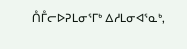ᑍᒤᓕᐅᕈᒪᓂᕐᒥᒃ ᐃᓱᒪᓂᐊᕐᓇᒃ,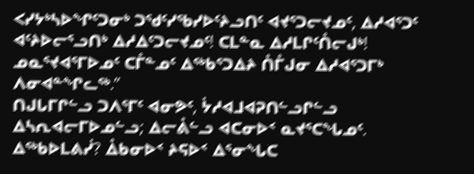ᐸᓯᔭᒃᓴᐅᖏᑦᑐᓂᒃ ᑐᖁᑦᓯᖃᓯᐅᑦᔨᓗᑎᑦ ᐊᔪᕐᑐᓕᔪᓄᑦ, ᐃᓱᐊᕐᑐᑦ ᐊᑦᔨᐅᓕᕐᓗᑎᒃ ᐃᓱᐃᑦᑐᓕᔪᓄᑦ! ᑕᒪᓐᓇ ᐃᓱᒪᒋᑦᑍᓕᒍᒃ! ᓄᓇᕐᔪᐊᕐᒥᐅᓄᑦ ᑕᒤᓐᓄᑦ ᐃᖅᑲᕐᑐᐃᔨ ᑍᒤᒍᓂ ᐃᓱᐊᕐᑐᒥᒃ ᐱᓂᐊᓐᖏᓚᖅ.”
ᑎᒍᒐᒥᒋᓪᓗ ᑐᐱᕐᒥᑦ ᐊᓂᕗᑦ, ᔮᓱᐊᒧᐊᕈᑎᓪᓗᒋᓪᓗ ᐃᓴᕆᐊᓕᒥᐅᓄᓪᓗ; ᐃᓕᕔᓪᓗ ᐊᑕᓂᐅᑉ ᓇᔪᕐᑕᖓᓄᑦ.
ᐃᖅᑲᐅᒪᕕᓰ? ᐂᑲᓂᐅᑉ ᔨᕋᐅᑉ ᐃᕐᓂᖓᑕ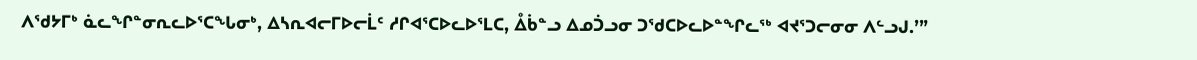ᐱᖁᔭᒥᒃ ᓈᓚᖏᓐᓂᕆᓚᐅᕐᑕᖓᓂᒃ, ᐃᓴᕆᐊᓕᒥᐅᓕᒫᑦ ᓱᒋᐊᕐᑕᐅᓚᐅᕐᒪᑕ, ᐂᑳᓐᓗ ᐃᓄᑑᓗᓂ ᑐᖁᑕᐅᓚᐅᓐᖏᓚᖅ ᐊᔪᕐᑐᓕᓂᓂ ᐱᓪᓗᒍ.’”